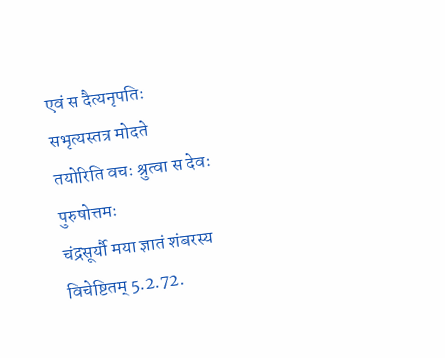एवं स दैत्यनृपतिः सभृत्यस्तत्र मोदते
तयोरिति वचः श्रुत्वा स देवः पुरुषोत्तमः
चंद्रसूर्यौ मया ज्ञातं शंबरस्य विचेष्टितम् 5.2.72.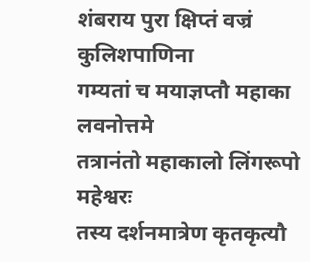शंबराय पुरा क्षिप्तं वज्रं कुलिशपाणिना
गम्यतां च मयाज्ञप्तौ महाका लवनोत्तमे
तत्रानंतो महाकालो लिंगरूपो महेश्वरः
तस्य दर्शनमात्रेण कृतकृत्यौ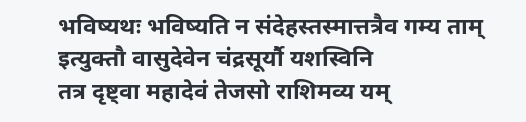भविष्यथः भविष्यति न संदेहस्तस्मात्तत्रैव गम्य ताम्
इत्युक्तौ वासुदेवेन चंद्रसूर्यौ यशस्विनि
तत्र दृष्ट्वा महादेवं तेजसो राशिमव्य यम्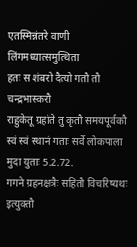एतस्मिन्नंतरे वाणी लिंगमध्यात्समुत्थिता
हतः स शंबरो दैत्यो गतौ तौ चन्द्रभास्करौ
राहुकेतू ग्रहांते तु कृतौ समयपूर्वकौ
स्वं स्वं स्थानं गताः सर्वे लोकपाला मुदा युताः 5.2.72.
गगने ग्रहनक्षत्रैः सहितौ विचरिष्यथः
इत्युक्तौ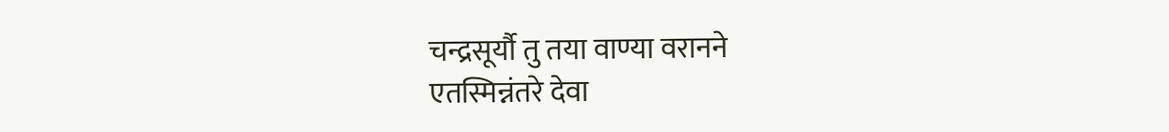चन्द्रसूर्यौ तु तया वाण्या वरानने
एतस्मिन्नंतरे देवा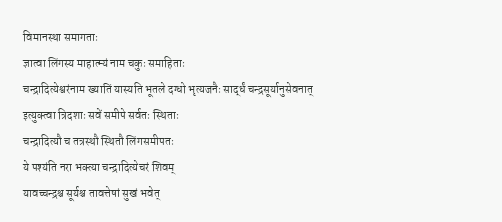विमानस्था समागताः
ज्ञात्वा लिंगस्य माहात्म्यं नाम चकुः समाहिताः
चन्द्रादित्येश्वरंनाम ख्यातिं यास्यति भूतले दग्धो भृत्यजनैः सार्द्धं चन्द्रसूर्यानुसेवनात्
इत्युक्त्वा त्रिदशाः सवें समीपे सर्वतः स्थिताः
चन्द्रादित्यौ च तत्रस्थौ स्थितौ लिंगसमीपतः
ये पश्यंति नरा भक्त्या चन्द्रादित्येचरं शिवम्
यावच्चन्द्रश्च सूर्यश्च तावत्तेषां सुखं भवेत्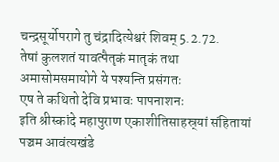चन्द्रसूर्योपरागे तु चंद्रादित्येश्वरं शिवम् 5.2.72.
तेषां कुलशतं यावत्पैतृकं मातृकं तथा
अमासोमसमायोगे ये पश्यन्ति प्रसंगतः
एष ते कथितो देवि प्रभावः पापनाशनः
इति श्रीस्कांदे महापुराण एकाशीतिसाहस्र्यां संहितायां पञ्चम आवंत्यखंडे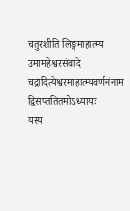चतुरशीति लिङ्गमाहात्म्य उमामहेश्वरसंवादे चद्रादित्येश्वरमाहात्म्यवर्णनंनाम द्विसप्ततितमोऽध्यायः
यस्य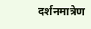दर्शनमात्रेण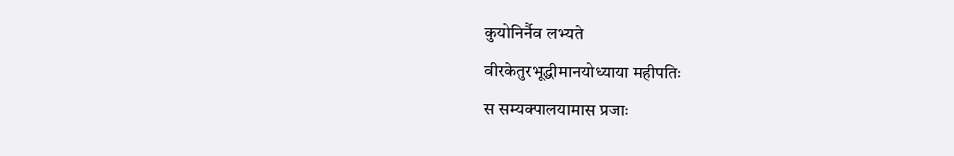कुयोनिर्नैव लभ्यते
वीरकेतुरभूद्धीमानयोध्याया महीपतिः
स सम्यक्पालयामास प्रजाः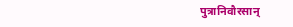पुत्रानिवौरसान्